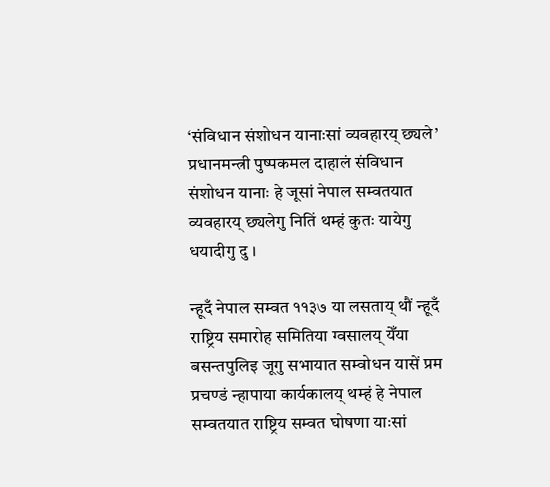‘संविधान संशोधन यानाःसां व्यवहारय् छ्यले’
प्रधानमन्त्री पुष्पकमल दाहालं संविधान संशोधन यानाः हे जूसां नेपाल सम्वतयात व्यवहारय् छ्यलेगु नितिं थम्हं कुतः यायेगु धयादीगु दु ।

न्हूदँ नेपाल सम्वत ११३७ या लसताय् थौं न्हूदँ राष्ट्रिय समारोह समितिया ग्वसालय् येँया बसन्तपुलिइ जूगु सभायात सम्वोधन यासें प्रम प्रचण्डं न्हापाया कार्यकालय् थम्हं हे नेपाल सम्वतयात राष्ट्रिय सम्वत घोषणा याःसां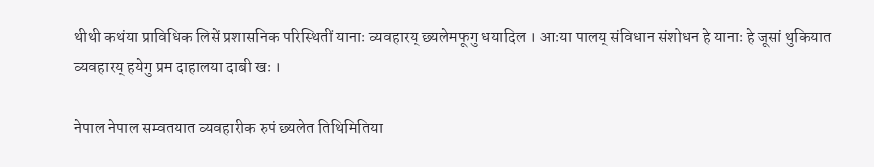थीथी कथंया प्राविधिक लिसें प्रशासनिक परिस्थितीं यानाः व्यवहारय् छ्यलेमफूगु धयादिल । आःया पालय् संविधान संशोधन हे यानाः हे जूसां थुकियात व्यवहारय् हयेगु प्रम दाहालया दाबी खः ।

नेपाल नेपाल सम्वतयात व्यवहारीक रुपं छ्यलेत तिथिमितिया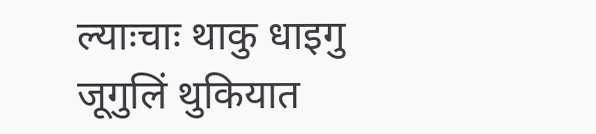ल्याःचाः थाकु धाइगु जूगुलिं थुकियात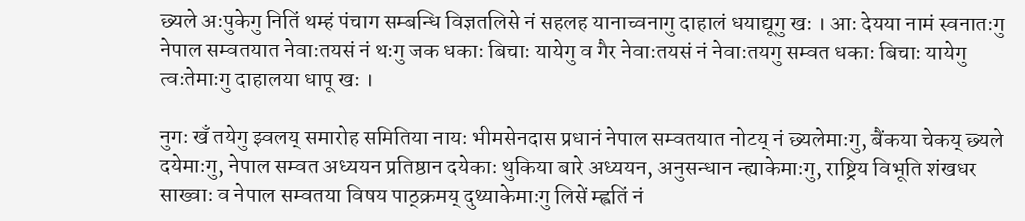छ्यले अःपुकेगु नितिं थम्हं पंचाग सम्बन्धि विज्ञतलिसे नं सहलह यानाच्वनागु दाहालं धयाद्यूगु खः । आः देयया नामं स्वनातःगु नेपाल सम्वतयात नेवाःतयसं नं थःगु जक धकाः बिचाः यायेगु व गैर नेवाःतयसं नं नेवाःतयगु सम्वत धकाः बिचाः यायेगु त्वःतेमाःगु दाहालया धापू खः ।

नुगः खँ तयेगु झ्वलय् समारोह समितिया नायः भीमसेनदास प्रधानं नेपाल सम्वतयात नोटय् नं छ्यलेमाःगु, बैंकया चेकय् छ्यले दयेमाःगु, नेपाल सम्वत अध्ययन प्रतिष्ठान दयेकाः थुकिया बारे अध्ययन, अनुसन्धान न्ह्याकेमाःगु, राष्ट्रिय विभूति शंखधर साख्वाः व नेपाल सम्वतया विषय पाठ्क्रमय् दुथ्याकेमाःगु लिसें म्ह्वतिं नं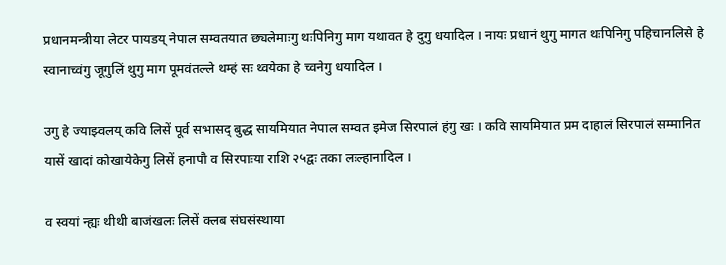प्रधानमन्त्रीया लेटर पायडय् नेपाल सम्वतयात छ्यलेमाःगु थःपिनिगु माग यथावत हे दुगु धयादिल । नायः प्रधानं थुगु मागत थःपिनिगु पहिचानलिसे हे स्वानाच्वंगु जूगुलिं थुगु माग पूमवंतल्ले थम्हं सः थ्वयेका हे च्वनेगु धयादिल ।

उगु हे ज्याझ्वलय् कवि लिसें पूर्व सभासद् बुद्ध सायमियात नेपाल सम्वत इमेज सिरपालं हंगु खः । कवि सायमियात प्रम दाहालं सिरपालं सम्मानित यासें खादां कोखायेकेगु लिसें हनापौ व सिरपाःया राशि २५द्वः तका लःल्हानादिल ।

व स्वयां न्ह्यः थीथी बाजंखलः लिसें क्लब संघसंस्थाया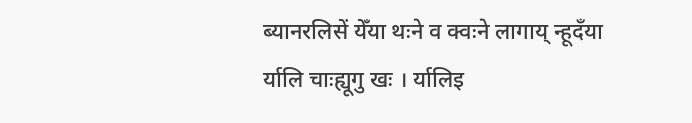ब्यानरलिसें येँया थःने व क्वःने लागाय् न्हूदँया र्यालि चाःह्यूगु खः । र्यालिइ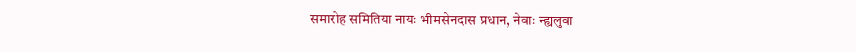समारोह समितिया नायः भीमसेनदास प्रधान, नेवाः न्ह्यलुवा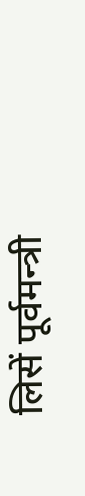लिसें पूर्वमन्त्री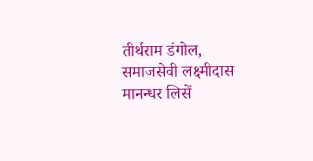तीर्थराम डंगोल, समाजसेवी लक्ष्मीदास मानन्धर लिसें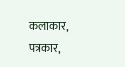कलाकार, पत्रकार,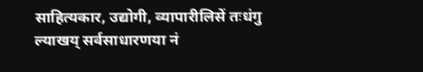साहित्यकार, उद्योगी, व्यापारीलिसें तःधंगु ल्याखय् सर्वसाधारणया नं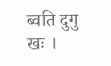ब्वति दुगु खः ।